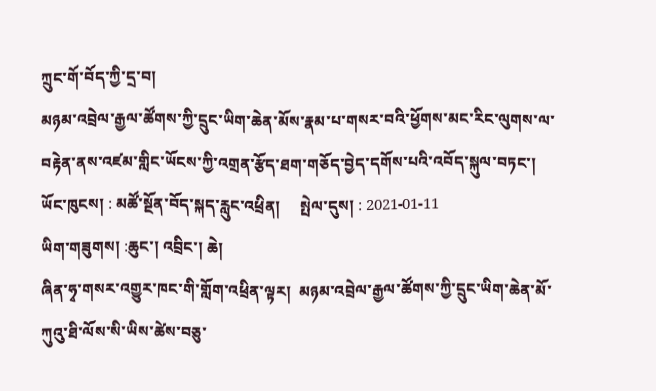ཀྲུང་གོ་བོད་ཀྱི་དྲ་བ།
མཉམ་འབྲེལ་རྒྱལ་ཚོགས་ཀྱི་དྲུང་ཡིག་ཆེན་མོས་རྣམ་པ་གསར་བའི་ཕྱོགས་མང་རིང་ལུགས་ལ་བརྟེན་ནས་འཛམ་གླིང་ཡོངས་ཀྱི་འགྲན་རྩོད་ཐག་གཅོད་བྱེད་དགོས་པའི་འབོད་སྐུལ་བཏང་།
ཡོང་ཁུངས། : མཚོ་སྔོན་བོད་སྐད་རླུང་འཕྲིན།     སྤེལ་དུས། : 2021-01-11
ཡིག་གཟུགས། :ཆུང་། འབྲིང་། ཆེ།
ཞིན་ཧྭ་གསར་འགྱུར་ཁང་གི་གློག་འཕྲིན་ལྟར།  མཉམ་འབྲེལ་རྒྱལ་ཚོགས་ཀྱི་དྲུང་ཡིག་ཆེན་མོ་ཀུའུ་ཐི་ལོས་སི་ཡིས་ཚེས་བཅུ་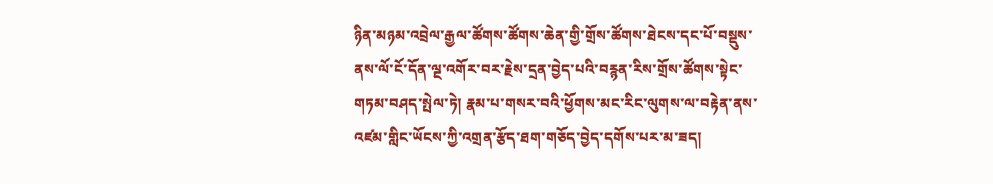ཉིན་མཉམ་འབྲེལ་རྒྱལ་ཚོགས་ཚོགས་ཆེན་གྱི་གྲོས་ཚོགས་ཐེངས་དང་པོ་བསྡུས་ནས་ལོ་ངོ་དོན་ལྔ་འགོར་བར་རྗེས་དྲན་བྱེད་པའི་བརྙན་རིས་གྲོས་ཚོགས་སྟེང་གཏམ་བཤད་སྤེལ་ཏེ། རྣམ་པ་གསར་བའི་ཕྱོགས་མང་རིང་ལུགས་ལ་བརྟེན་ནས་འཛམ་གླིང་ཡོངས་ཀྱི་འགྲན་རྩོད་ཐག་གཅོད་བྱེད་དགོས་པར་མ་ཟད།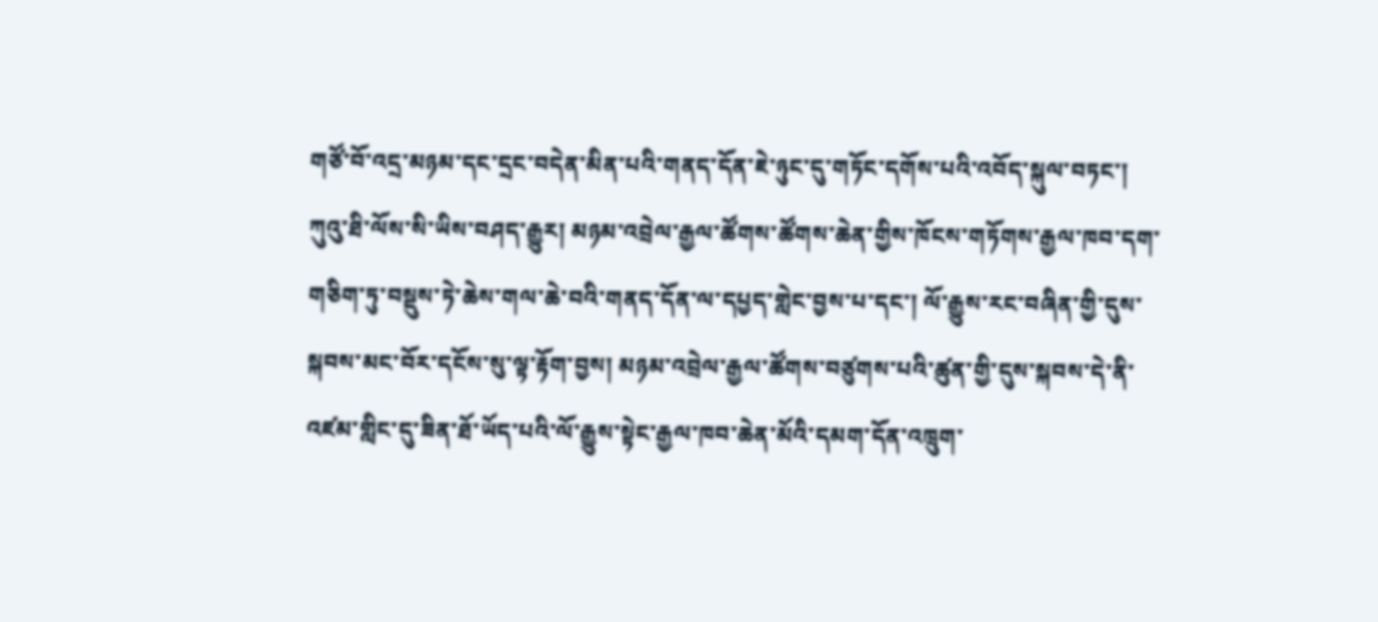གཙོ་བོ་འདྲ་མཉམ་དང་དྲང་བདེན་མིན་པའི་གནད་དོན་ཇེ་ཉུང་དུ་གཏོང་དགོས་པའི་འབོད་སྐུལ་བཏང་།
ཀུའུ་ཐི་ལོས་སི་ཡིས་བཤད་རྒྱུར། མཉམ་འབྲེལ་རྒྱལ་ཚོགས་ཚོགས་ཆེན་གྱིས་ཁོངས་གཏོགས་རྒྱལ་ཁབ་དག་གཅིག་ཏུ་བསྡུས་ཏེ་ཆེས་གལ་ཆེ་བའི་གནད་དོན་ལ་དཔྱད་གླེང་བྱས་པ་དང་། ལོ་རྒྱུས་རང་བཞིན་གྱི་དུས་སྐབས་མང་བོར་དངོས་སུ་ལྟ་རྟོག་བྱས། མཉམ་འབྲེལ་རྒྱལ་ཚོགས་བཙུགས་པའི་ཚུན་གྱི་དུས་སྐབས་དེ་ནི་འཛམ་གླིང་དུ་ཟིན་ཐོ་ཡོད་པའི་ལོ་རྒྱུས་སྟེང་རྒྱལ་ཁབ་ཆེན་མོའི་དམག་དོན་འཁྲུག་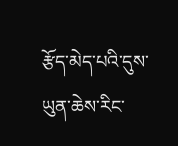རྩོད་མེད་པའི་དུས་ཡུན་ཆེས་རིང་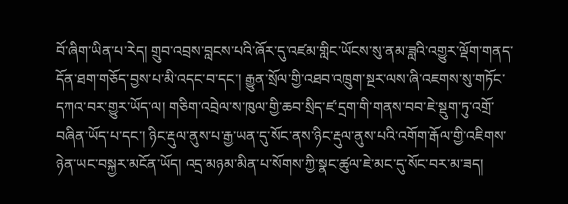བོ་ཞིག་ཡིན་པ་རེད། གྲུབ་འབྲས་བླངས་པའི་ཞོར་དུ་འཛམ་གླིང་ཡོངས་སུ་ནམ་ཟླའི་འགྱུར་ལྡོག་གནད་དོན་ཐག་གཅོད་བྱས་པ་མི་འདང་བ་དང་། རྒྱུན་སྲོལ་གྱི་འཐབ་འཁྲུག་སྔར་ལས་ཞི་འཇགས་སུ་གཏོང་དཀའ་བར་གྱུར་ཡོད་ལ། གཅིག་འབྲེལ་ས་ཁུལ་གྱི་ཆབ་སྲིད་ཛ་དྲག་གི་གནས་བབ་ཇེ་སྡུག་ཏུ་འགྲོ་བཞིན་ཡོད་པ་དང་། ཉིང་རྡུལ་ནུས་པ་རྒྱ་ཡན་དུ་སོང་ནས་ཉིང་རྡུལ་ནུས་པའི་འགོག་རྒོལ་གྱི་འཇིགས་ཉེན་ཡང་བསྐྱར་མངོན་ཡོད། འདྲ་མཉམ་མིན་པ་སོགས་ཀྱི་སྣང་ཚུལ་ཇེ་མང་དུ་སོང་བར་མ་ཟད།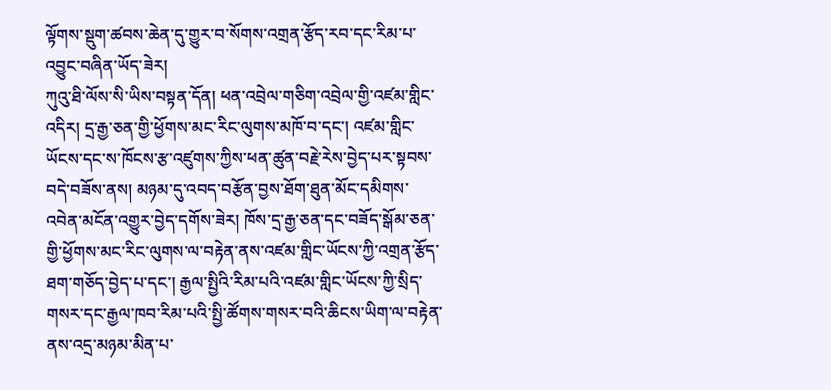ལྟོགས་སྡུག་ཚབས་ཆེན་དུ་གྱུར་བ་སོགས་འགྲན་རྩོད་རབ་དང་རིམ་པ་འབྱུང་བཞིན་ཡོད་ཟེར།
ཀུའུ་ཐི་ལོས་སི་ཡིས་བསྟན་དོན། ཕན་འབྲེལ་གཅིག་འབྲེལ་གྱི་འཛམ་གླིང་འདིར། དྲ་རྒྱ་ཅན་གྱི་ཕྱོགས་མང་རིང་ལུགས་མཁོ་བ་དང་། འཛམ་གླིང་ཡོངས་དང་ས་ཁོངས་རྩ་འཛུགས་ཀྱིས་ཕན་ཚུན་བརྗེ་རེས་བྱེད་པར་སྟབས་བདེ་བཟོས་ནས། མཉམ་དུ་འབད་བརྩོན་བྱས་ཐོག་ཐུན་མོང་དམིགས་འབེན་མངོན་འགྱུར་བྱེད་དགོས་ཟེར། ཁོས་དྲ་རྒྱ་ཅན་དང་བཟོད་སྒོམ་ཅན་གྱི་ཕྱོགས་མང་རིང་ལུགས་ལ་བརྟེན་ནས་འཛམ་གླིང་ཡོངས་ཀྱི་འགྲན་རྩོད་ཐག་གཅོད་བྱེད་པ་དང་། རྒྱལ་སྤྱིའི་རིམ་པའི་འཛམ་གླིང་ཡོངས་ཀྱི་སྲིད་གསར་དང་རྒྱལ་ཁབ་རིམ་པའི་སྤྱི་ཚོགས་གསར་བའི་ཆིངས་ཡིག་ལ་བརྟེན་ནས་འདྲ་མཉམ་མིན་པ་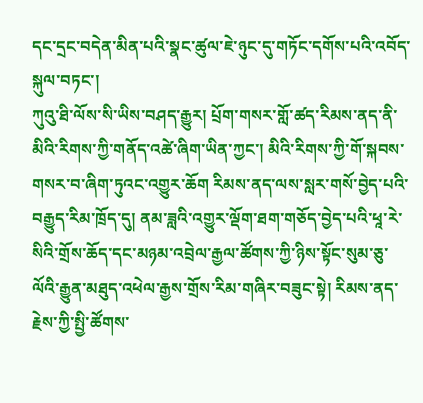དང་དྲང་བདེན་མིན་པའི་སྣང་ཚུལ་ཇེ་ཉུང་དུ་གཏོང་དགོས་པའི་འབོད་སྐུལ་བཏང་།
ཀུའུ་ཐི་ལོས་སི་ཡིས་བཤད་རྒྱུར། པྲོག་གསར་གློ་ཚད་རིམས་ནད་ནི་མིའི་རིགས་ཀྱི་གནོད་འཚེ་ཞིག་ཡིན་ཀྱང་། མིའི་རིགས་ཀྱི་གོ་སྐབས་གསར་བ་ཞིག་ཏུའང་འགྱུར་ཆོག རིམས་ནད་ལས་སླར་གསོ་བྱེད་པའི་བརྒྱུད་རིམ་ཁྲོད་དུ། ནམ་ཟླའི་འགྱུར་ལྡོག་ཐག་གཅོད་བྱེད་པའི་ཕཱ་རེ་སིའི་གྲོས་ཆོད་དང་མཉམ་འབྲེལ་རྒྱལ་ཚོགས་ཀྱི་ཉིས་སྟོང་སུམ་ཅུ་ལོའི་རྒྱུན་མཐུད་འཕེལ་རྒྱས་གྲོས་རིམ་གཞིར་བཟུང་སྟེ། རིམས་ནད་རྗེས་ཀྱི་སྤྱི་ཚོགས་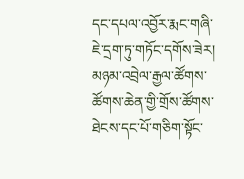དང་དཔལ་འབྱོར་རྨང་གཞི་ཇེ་དྲག་ཏུ་གཏོང་དགོས་ཟེར།
མཉམ་འབྲེལ་རྒྱལ་ཚོགས་ཚོགས་ཆེན་གྱི་གྲོས་ཚོགས་ཐེངས་དང་པོ་གཅིག་སྟོང་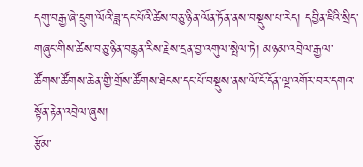དགུ་བརྒྱ་ཞེ་དྲུག་ལོའི་ཟླ་དང་པོའི་ཚེས་བཅུ་ཉིན་ལོན་ཏོན་ནས་བསྡུས་པ་རེད། དབྱིན་ཇིའི་སྲིད་གཞུང་གིས་ཚེས་བཅུ་ཉིན་བརྙན་རིས་རྗེས་དྲན་བྱ་འགུལ་སྤེལ་ཏེ། མཉམ་འབྲེལ་རྒྱལ་ཚོགས་ཚོགས་ཆེན་གྱི་གྲོས་ཚོགས་ཐེངས་དང་པོ་བསྡུས་ནས་ལོ་ངོ་དོན་ལྔ་འགོར་བར་དགའ་སྟོན་རྟེན་འབྲེལ་ཞུས།
རྩོམ་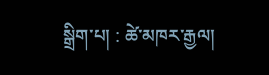སྒྲིག་པ། : ཚེ་མཁར་རྒྱལ།